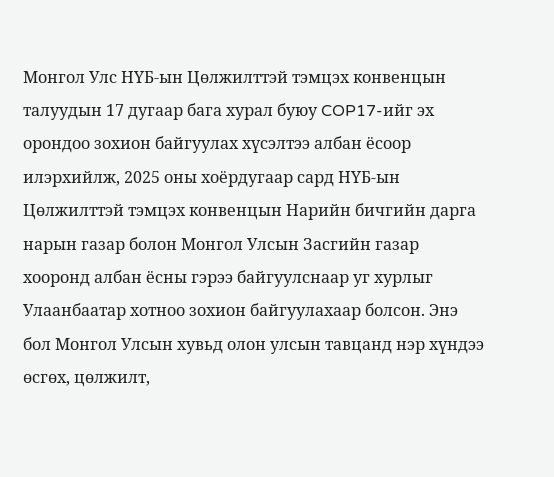Монгол Улс НҮБ-ын Цөлжилттэй тэмцэх конвенцын талуудын 17 дугаар бага хурал буюу COP17-ийг эх орондоо зохион байгуулах хүсэлтээ албан ёсоор илэрхийлж, 2025 оны хоёрдугаар сард НҮБ-ын Цөлжилттэй тэмцэх конвенцын Нарийн бичгийн дарга нарын газар болон Монгол Улсын Засгийн газар хооронд албан ёсны гэрээ байгуулснаар уг хурлыг Улаанбаатар хотноо зохион байгуулахаар болсон. Энэ бол Монгол Улсын хувьд олон улсын тавцанд нэр хүндээ өсгөх, цөлжилт,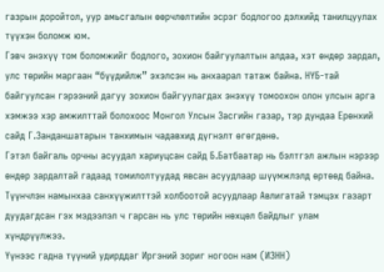газрын доройтол, уур амьсгалын өөрчлөлтийн эсрэг бодлогоо дэлхийд танилцуулах түүхэн боломж юм.
Гэвч энэхүү том боломжийг бодлого, зохион байгуулалтын алдаа, хэт өндөр зардал, улс төрийн маргаан “бүүдийлж” эхэлсэн нь анхаарал татаж байна. НҮБ-тай байгуулсан гэрээний дагуу зохион байгуулагдах энэхүү томоохон олон улсын арга хэмжээ хэр амжилттай болохоос Монгол Улсын Засгийн газар, тэр дундаа Ерөнхий сайд Г.Занданшатарын танхимын чадавхид дүгнэлт өгөгдөнө.
Гэтэл байгаль орчны асуудал хариуцсан сайд Б.Батбаатар нь бэлтгэл ажлын нэрээр өндөр зардалтай гадаад томилолтуудад явсан асуудлаар шүүмжлэлд өртөөд байна.
Түүнчлэн намынхаа санхүүжилттэй холбоотой асуудлаар Авлигатай тэмцэх газарт дуудагдсан гэх мэдээлэл ч гарсан нь улс төрийн нөхцөл байдлыг улам хүндрүүлжээ.
Үүнээс гадна түүний удирддаг Иргэний зориг ногоон нам (ИЗНН)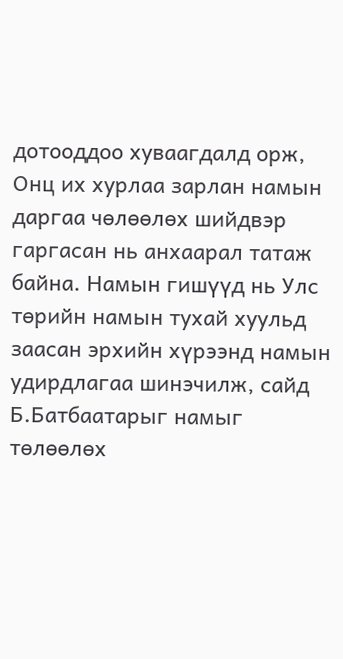дотооддоо хуваагдалд орж, Онц их хурлаа зарлан намын даргаа чөлөөлөх шийдвэр гаргасан нь анхаарал татаж байна. Намын гишүүд нь Улс төрийн намын тухай хуульд заасан эрхийн хүрээнд намын удирдлагаа шинэчилж, сайд Б.Батбаатарыг намыг төлөөлөх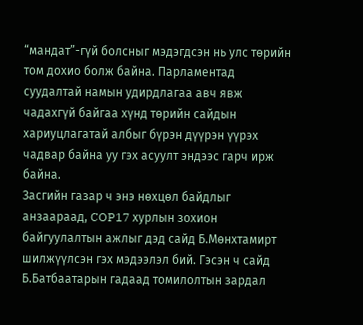“мандат”-гүй болсныг мэдэгдсэн нь улс төрийн том дохио болж байна. Парламентад суудалтай намын удирдлагаа авч явж чадахгүй байгаа хүнд төрийн сайдын хариуцлагатай албыг бүрэн дүүрэн үүрэх чадвар байна уу гэх асуулт эндээс гарч ирж байна.
Засгийн газар ч энэ нөхцөл байдлыг анзаараад, COP17 хурлын зохион байгуулалтын ажлыг дэд сайд Б.Мөнхтамирт шилжүүлсэн гэх мэдээлэл бий. Гэсэн ч сайд Б.Батбаатарын гадаад томилолтын зардал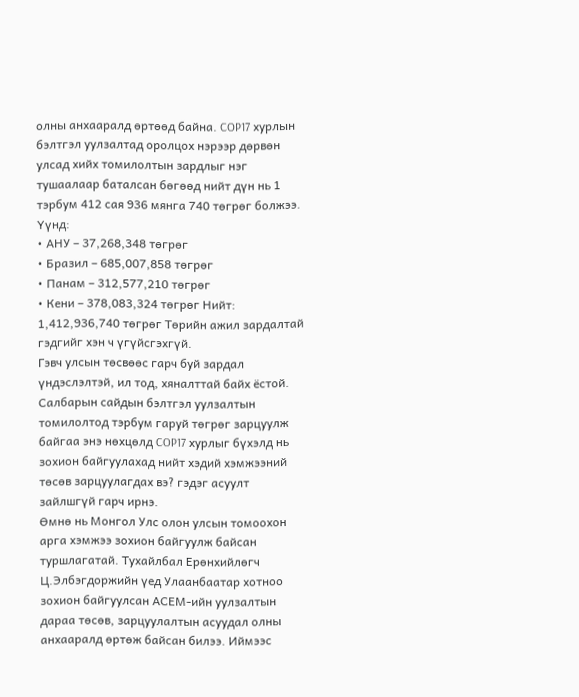олны анхааралд өртөөд байна. COP17 хурлын бэлтгэл уулзалтад оролцох нэрээр дөрвөн улсад хийх томилолтын зардлыг нэг тушаалаар баталсан бөгөөд нийт дүн нь 1 тэрбум 412 сая 936 мянга 740 төгрөг болжээ. Үүнд:
• АНУ – 37,268,348 төгрөг
• Бразил – 685,007,858 төгрөг
• Панам – 312,577,210 төгрөг
• Кени – 378,083,324 төгрөг Нийт: 1,412,936,740 төгрөг Төрийн ажил зардалтай гэдгийг хэн ч үгүйсгэхгүй.
Гэвч улсын төсвөөс гарч буй зардал үндэслэлтэй, ил тод, хяналттай байх ёстой. Салбарын сайдын бэлтгэл уулзалтын томилолтод тэрбум гаруй төгрөг зарцуулж байгаа энэ нөхцөлд COP17 хурлыг бүхэлд нь зохион байгуулахад нийт хэдий хэмжээний төсөв зарцуулагдах вэ? гэдэг асуулт зайлшгүй гарч ирнэ.
Өмнө нь Монгол Улс олон улсын томоохон арга хэмжээ зохион байгуулж байсан туршлагатай. Тухайлбал Ерөнхийлөгч Ц.Элбэгдоржийн үед Улаанбаатар хотноо зохион байгуулсан АСЕМ-ийн уулзалтын дараа төсөв, зарцуулалтын асуудал олны анхааралд өртөж байсан билээ. Иймээс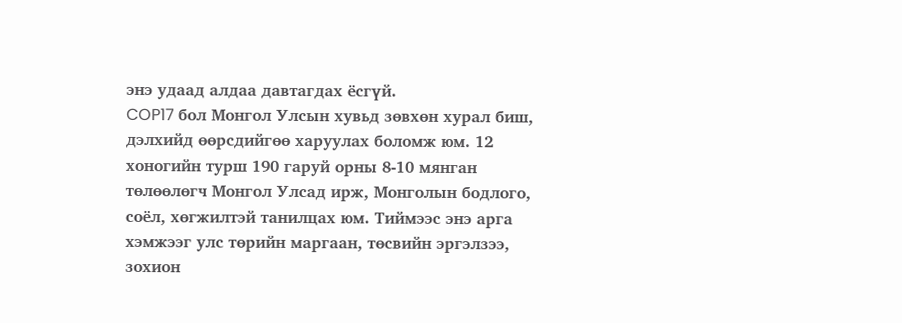энэ удаад алдаа давтагдах ёсгүй.
COP17 бол Монгол Улсын хувьд зөвхөн хурал биш, дэлхийд өөрсдийгөө харуулах боломж юм. 12 хоногийн турш 190 гаруй орны 8-10 мянган төлөөлөгч Монгол Улсад ирж, Монголын бодлого, соёл, хөгжилтэй танилцах юм. Тиймээс энэ арга хэмжээг улс төрийн маргаан, төсвийн эргэлзээ, зохион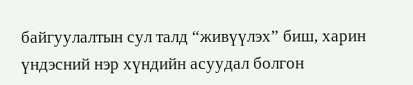байгуулалтын сул талд “живүүлэх” биш, харин үндэсний нэр хүндийн асуудал болгон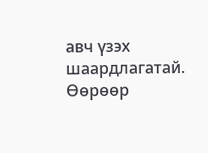авч үзэх шаардлагатай.
Өөрөөр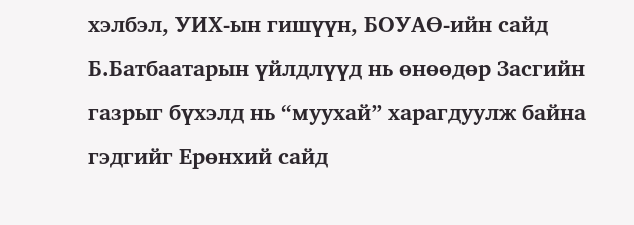хэлбэл, УИХ-ын гишүүн, БОУАӨ-ийн сайд Б.Батбаатарын үйлдлүүд нь өнөөдөр Засгийн газрыг бүхэлд нь “муухай” харагдуулж байна гэдгийг Ерөнхий сайд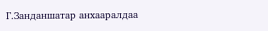Г.Занданшатар анхааралдаа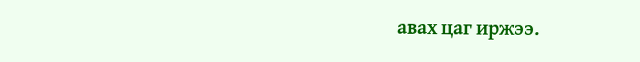авах цаг иржээ.